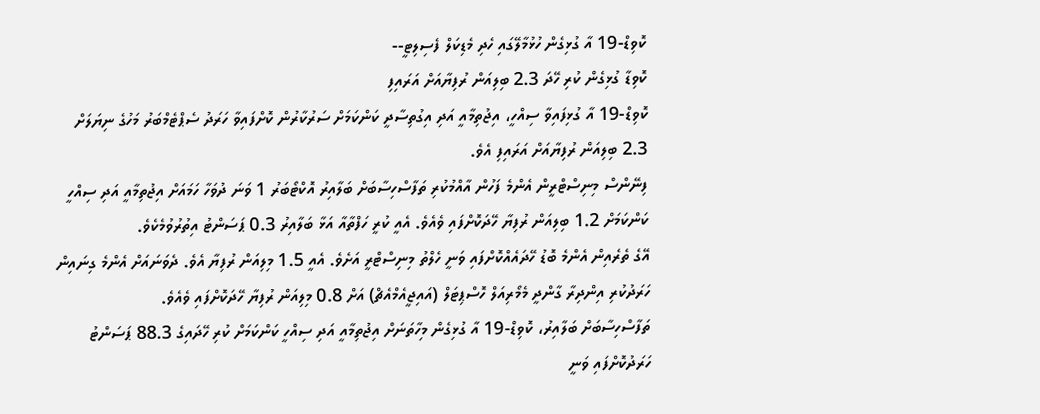ކޮވިޑް-19 އާ ގުޅިގެން ހުޅުމާލޭގައި ހެދި މެޑިކަލް ފެސިލިޓީ--
ކޮވިޑާ ގުޅިގެން ކުރި ހޭދަ 2.3 ބިލިއަން ރުފިޔާއަށް އަރައިފި
ކޮވިޑް-19 އާ ގުޅިފައިވާ ސިއްހީ، އިޖުތިމާއީ އަދި އިގުތިސާދީ ކަންކަމަށް ސަރުކާރުން ކޮށްފައިވާ ހަރަދު ސެޕްޓެމްބަރު މަހުގެ ނިޔަލަށް 2.3 ބިލިއަން ރުފިޔާއަށް އަރައިފި އެވެ.
ފިނޭންސް މިނިސްޓްރީން އެންމެ ފަހުން އާއްމުކުރި ތަފާސްހިސާބަށް ބަލާއިރު އޮކްޓޯބަރު 1 ވަނަ ދުވަހާ ހަމައަށް އިޖުތިމާއީ އަދި ސިއްހީ ކަންކަމަށް 1.2 ބިލިއަން ރުފިޔާ ހޭދަކޮށްފައި ވެއެވެ. އެއީ ކުރީ ހަފްތާއާ އަޅާ ބަލާއިރު 0.3 ޕަސަންޓު އިތުރުވުމެކެވެ.
އޭގެ ތެރެއިން އެންމެ ބޮޑު ހޭދައެއްކޮށްފައި ވަނީ ހެލްތު މިނިސްޓްރީ އަށެވެ. އެއީ 1.5 މިލިއަން ރުފިޔާ އެވެ. ދެވަނައަށް އެންމެ ގިނައިން ހަރަދުކުރި އިންދިރާ ގާންދީ މެމޯރިއަލް ހޮސްޕިޓަލް (އައިޖީއެމްއެޗް) އަށް 0.8 މިލިއަން ރުފިޔާ ހޭދަކޮށްފައި ވެއެވެ.
ތަފާސްހިސާބަށް ބަލާއިރު، ކޮވިޑް-19 އާ ގުޅިގެން މިހާތަނަށް އިޖުތިމާއީ އަދި ސިއްހީ ކަންކަމަށް ކުރި ހޭދައިގެ 88.3 ޕަސަންޓު ހަރަދުކޮށްފައި ވަނީ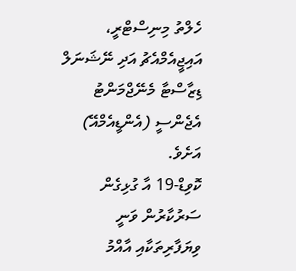ހެލްތު މިނިސްޓްރީ، އައިޖީއެމްއެޗު އަދި ނޭޝަނަލް ޑިޒާސްޓާ މެނޭޖްމަންޓު އެޖެންސީ (އެންޑީއެމްއޭ) އަށެވެ.
ކޮވިޑް-19 އާ ގުޅިގެން ސަރުކާރުން ވަނީ ވިޔަފާރިތަކާއި އާއްމު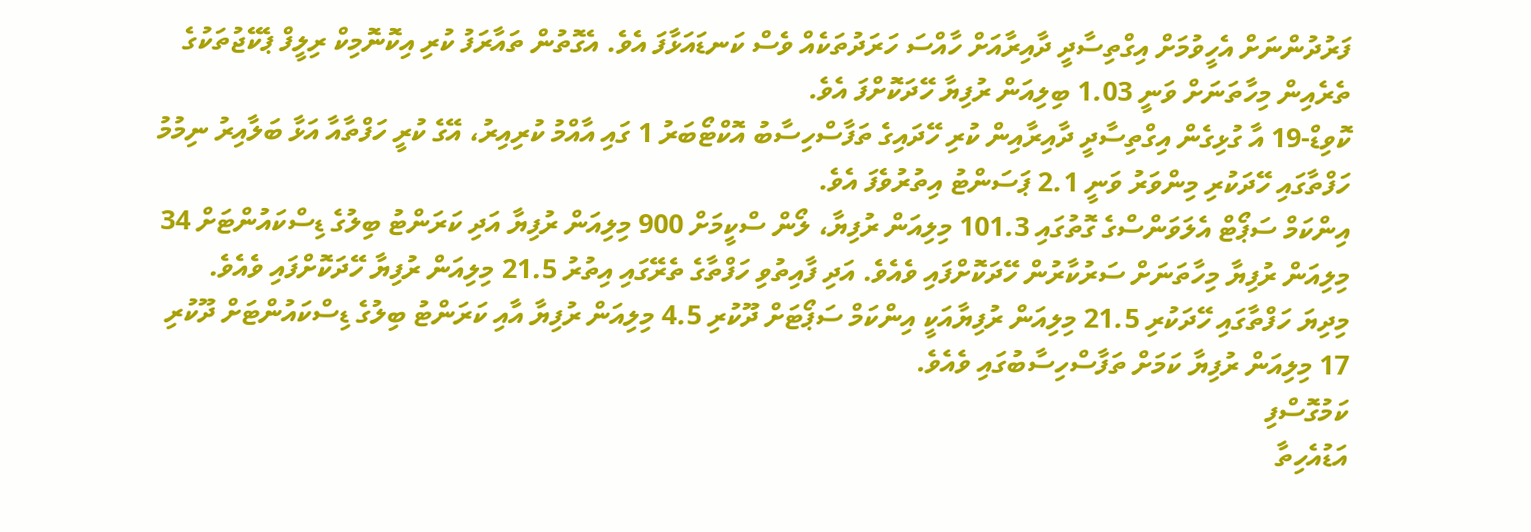ފަރުދުންނަށް އެހީވުމަށް އިގްތިސާދީ ދާއިރާއަށް ހާއްސަ ހަރަދުތަކެއް ވެސް ކަނޑައަޅާފަ އެވެ. އެގޮތުން ތައާރަފު ކުރި އިކޮނޮމިކް ރިލީފް ޕެކޭޖުތަކުގެ ތެރެއިން މިހާތަނަށް ވަނީ 1.03 ބިލިއަން ރުފިޔާ ހޭދަކޮށްފަ އެވެ.
ކޮވިޑް-19 އާ ގުޅިގެން އިގްތިސާދީ ދާއިރާއިން ކުރި ހޭދައިގެ ތަފާސްހިސާބު އޮކްޓޯބަރު 1 ގައި އާއްމު ކުރިއިރު، އޭގެ ކުރީ ހަފްތާއާ އަޅާ ބަލާއިރު ނިމުމު ހަފްތާގައި ހޭދަކުރި މިންވަރު ވަނީ 2.1 ޕަސަންޓު އިތުރުވެފަ އެވެ.
އިންކަމް ސަޕޯޓް އެލަވަންސްގެ ގޮތުގައި 101.3 މިލިއަން ރުފިޔާ، ލޯން ސްކީމަށް 900 މިލިއަން ރުފިޔާ އަދި ކަރަންޓު ބިލުގެ ޑިސްކައުންޓަށް 34 މިލިއަން ރުފިޔާ މިހާތަނަށް ސަރުކާރުން ހޭދަކޮށްފައި ވެއެވެ. އަދި ފާއިތުވި ހަފްތާގެ ތެރޭގައި އިތުރު 21.5 މިލިއަން ރުފިޔާ ހޭދަކޮށްފައި ވެއެވެ.
މިދިޔަ ހަފްތާގައި ހޭދަކުރި 21.5 މިލިއަން ރުފިޔާއަކީ އިންކަމް ސަޕޯޓަށް ދޫކުރި 4.5 މިލިއަން ރުފިޔާ އާއި ކަރަންޓު ބިލުގެ ޑިސްކައުންޓަށް ދޫކުރި 17 މިލިއަން ރުފިޔާ ކަމަށް ތަފާސްހިސާބުގައި ވެއެވެ.
ކަމުގޮސްފި
އަޑުއެހިތާ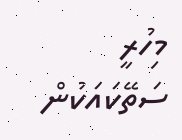މިހުރީ
ސަތޭކައަކުން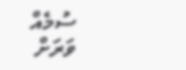ސުމެއް
ވަރަށް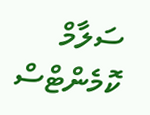ސަލާމް
ކޮމެންޓްސް